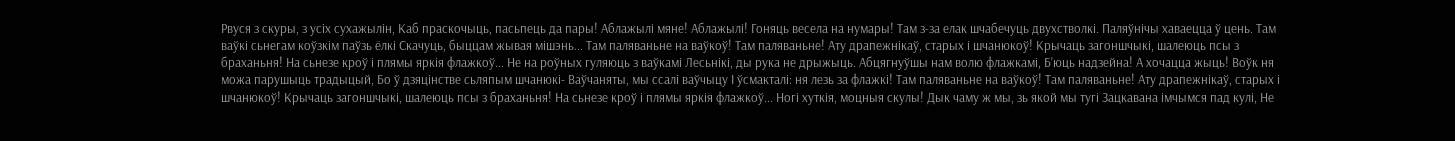Рвуся з скуры, з усіх сухажылін, Каб праскочыць, пасьпець да пары! Аблажылі мяне! Аблажылі! Гоняць весела на нумары! Там з-за елак шчабечуць двухстволкі. Паляўнічы хаваецца ў цень. Там ваўкі сьнегам коўзкім паўзь ёлкі Скачуць, быццам жывая мішэнь... Там паляваньне на ваўкоў! Там паляваньне! Ату драпежнікаў, старых і шчанюкоў! Крычаць загоншчыкі, шалеюць псы з браханьня! На сьнезе кроў і плямы яркія флажкоў... Не на роўных гуляюць з ваўкамі Лесьнікі, ды рука не дрыжыць. Абцягнуўшы нам волю флажкамі, Б’юць надзейна! А хочацца жыць! Воўк ня можа парушыць традыцый, Бо ў дзяцінстве сьляпым шчанюкі- Ваўчаняты, мы ссалі ваўчыцу І ўсмакталі: ня лезь за флажкі! Там паляваньне на ваўкоў! Там паляваньне! Ату драпежнікаў, старых і шчанюкоў! Крычаць загоншчыкі, шалеюць псы з браханьня! На сьнезе кроў і плямы яркія флажкоў... Ногі хуткія, моцныя скулы! Дык чаму ж мы, зь якой мы тугі Зацкавана імчымся пад кулі, Не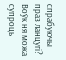спрабуючы праз ланцугі? Воўк ня можа супроць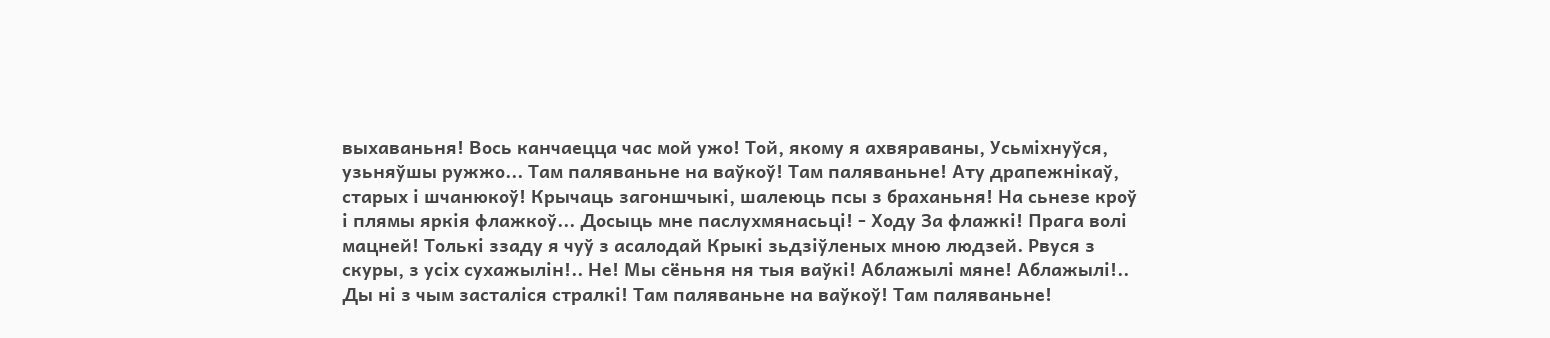выхаваньня! Вось канчаецца час мой ужо! Той, якому я ахвяраваны, Усьміхнуўся, узьняўшы ружжо... Там паляваньне на ваўкоў! Там паляваньне! Ату драпежнікаў, старых і шчанюкоў! Крычаць загоншчыкі, шалеюць псы з браханьня! На сьнезе кроў і плямы яркія флажкоў... Досыць мне паслухмянасьці! - Ходу За флажкі! Прага волі мацней! Толькі ззаду я чуў з асалодай Крыкі зьдзіўленых мною людзей. Рвуся з скуры, з усіх сухажылін!.. Не! Мы сёньня ня тыя ваўкі! Аблажылі мяне! Аблажылі!.. Ды ні з чым засталіся стралкі! Там паляваньне на ваўкоў! Там паляваньне!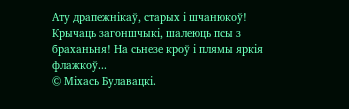Ату драпежнікаў, старых і шчанюкоў! Крычаць загоншчыкі, шалеюць псы з браханьня! На сьнезе кроў і плямы яркія флажкоў...
© Міхась Булавацкі.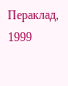Пераклад, 1999